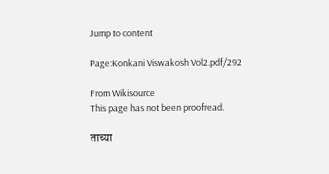Jump to content

Page:Konkani Viswakosh Vol2.pdf/292

From Wikisource
This page has not been proofread.

ताच्या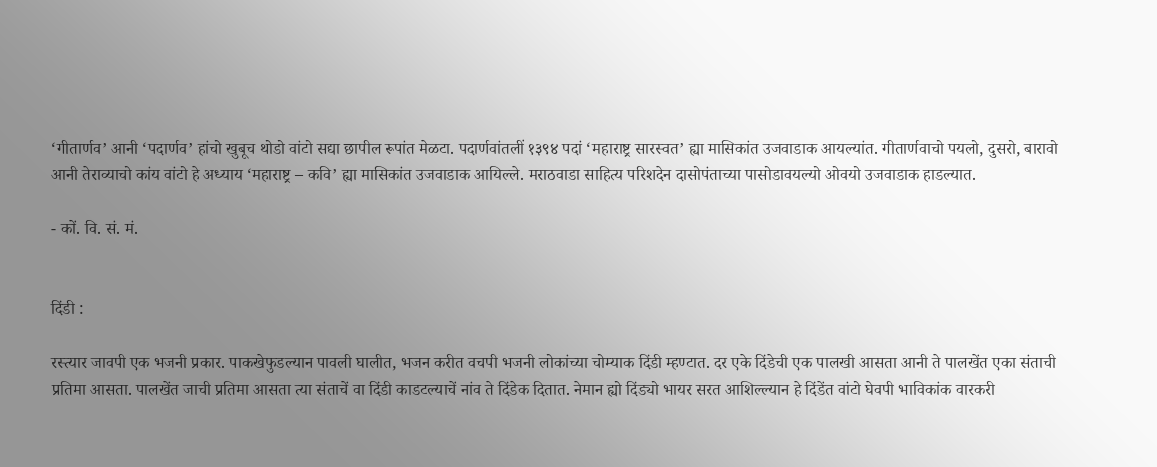‘गीतार्णव’ आनी ‘पदार्णव’ हांचो खुबूच थोडो वांटो सद्या छापील रूपांत मेळटा. पदार्णवांतलीं १३९४ पदां ‘महाराष्ट्र सारस्वत’ ह्या मासिकांत उजवाडाक आयल्यांत. गीतार्णवाचो पयलो, दुसरो, बारावो आनी तेराव्याचो कांय वांटो हे अध्याय ‘महाराष्ट्र – कवि’ ह्या मासिकांत उजवाडाक आयिल्ले. मराठवाडा साहित्य परिशदेन दासोपंताच्या पासोडावयल्यो ओवयो उजवाडाक हाडल्यात.

- कों. वि. सं. मं.


दिंडी :

रस्त्यार जावपी एक भजनी प्रकार. पाकखेफुडल्यान पावली घालीत, भजन करीत वचपी भजनी लोकांच्या चोम्याक दिंडी म्हण्टात. दर एके दिंडेची एक पालखी आसता आनी ते पालखेंत एका संताची प्रतिमा आसता. पालखेंत जाची प्रतिमा आसता त्या संताचें वा दिंडी काडटल्याचें नांव ते दिंडेक दितात. नेमान ह्यो दिंड्यो भायर सरत आशिल्ल्यान हे दिंडेंत वांटो घेवपी भाविकांक वारकरी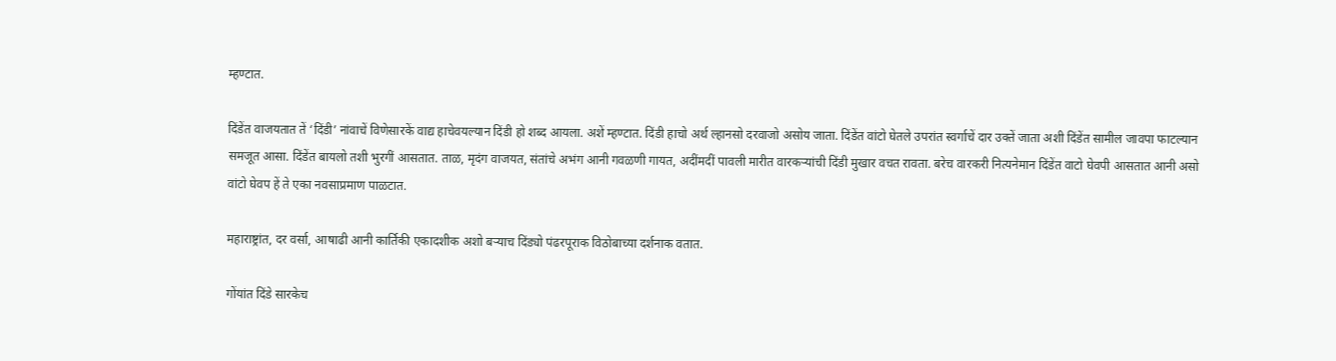म्हण्टात.

दिंडेंत वाजयतात तें ‘दिंडी’ नांवाचें विणेसारकें वाद्य हाचेवयल्यान दिंडी हो शब्द आयला. अशें म्हण्टात. दिंडी हाचो अर्थ ल्हानसो दरवाजो असोय जाता. दिंडेंत वांटो घेतले उपरांत स्वर्गाचें दार उक्तें जाता अशी दिंडेंत सामील जावपा फाटल्यान समजूत आसा. दिंडेंत बायलो तशी भुरगीं आसतात. ताळ, मृदंग वाजयत, संतांचे अभंग आनी गवळणी गायत, अदींमदीं पावली मारीत वारकर्‍यांची दिंडी मुखार वचत रावता. बरेच वारकरी नित्यनेमान दिंडेंत वाटो घेवपी आसतात आनी असो वांटो घेवप हें ते एका नवसाप्रमाण पाळटात.

महाराष्ट्रांत, दर वर्सा, आषाढी आनी कार्तिकी एकादशीक अशो बर्‍याच दिंड्यो पंढरपूराक विठोबाच्या दर्शनाक वतात.

गोंयांत दिंडे सारकेच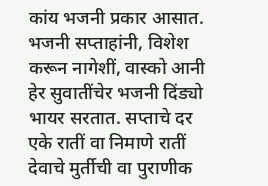कांय भजनी प्रकार आसात. भजनी सप्ताहांनी, विशेश करून नागेशीं, वास्को आनी हेर सुवातींचेर भजनी दिंड्यो भायर सरतात. सप्ताचे दर एके रातीं वा निमाणे रातीं देवाचे मुर्तीची वा पुराणीक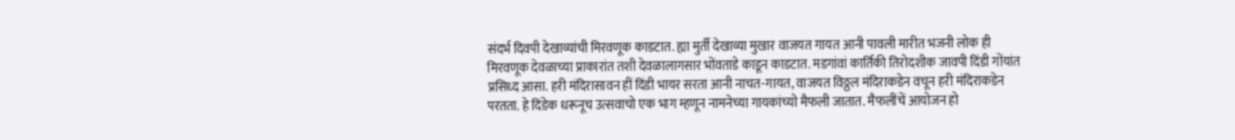संदर्भ दिवपी देखाव्यांची मिरवणूक काडटात. ह्या मुर्ती देखाव्या मुखार वाजयत गायत आनी पावली मारीत भजनी लोक ही मिरवणूक देवळाच्या प्राकारांत तशी देवळालागसार भोंवताडे काडून काडटात. मडगांवां कार्तिकी तिरोदशीक जावपी दिंडी गोंयांत प्रसिध्द आसा. हरी मंदिरासावन हीं दिंडी भायर सरता आनी नाचत-गायत, वाजयत विठ्ठल मंदिराकडेन वचून हरी मंदिराकडेन परतता. हे दिंडेक धरूनूच उत्सवाचो एक भाग म्हणून नामनेच्या गायकांच्यो मैफली जातात. मैफलींचें आयोजन हो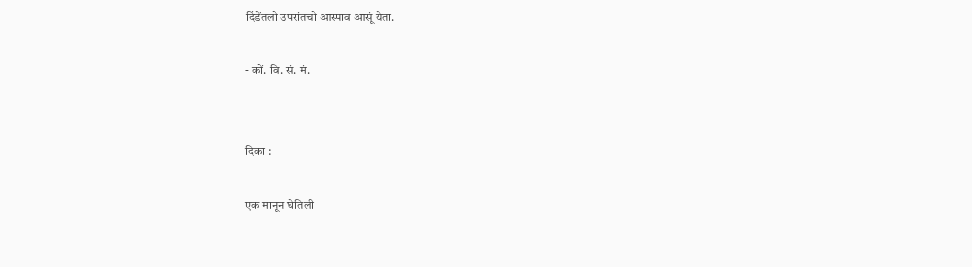दिंडेंतलो उपरांतचो आस्पाव आसूं येता.

- कों. वि. सं. मं.


दिका :

एक मानून घेतिली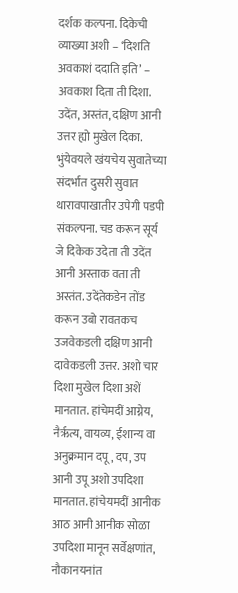दर्शक कल्पना. दिकेची व्याख्या अशी – ‘दिशति अवकाशं ददाति इति’ – अवकाश दिता ती दिशा. उदेंत, अस्तंत, दक्षिण आनी उत्तर ह्यो मुखेल दिका. भुंयेवयले खंयचेय सुवातेच्या संदर्भांत दुसरी सुवात थारावपाखातीर उपेगी पडपी संकल्पना. चड करून सूर्य जे दिकेक उदेता ती उदेंत आनी अस्ताक वता ती अस्तंत. उदेंतेकडेन तोंड करून उबो रावतकच उजवेकडली दक्षिण आनी दावेकडली उत्तर. अशो चार दिशा मुखेल दिशा अशें मानतात. हांचेमदीं आग्नेय, नैर्ऋत्य, वायव्य, ईशान्य वा अनुक्रमान दपू, दप, उप आनी उपू अशो उपदिशा मानतात. हांचेयमदीं आनीक आठ आनी आनीक सोळा उपदिशा मानून सर्वेक्षणांत, नौकानयनांत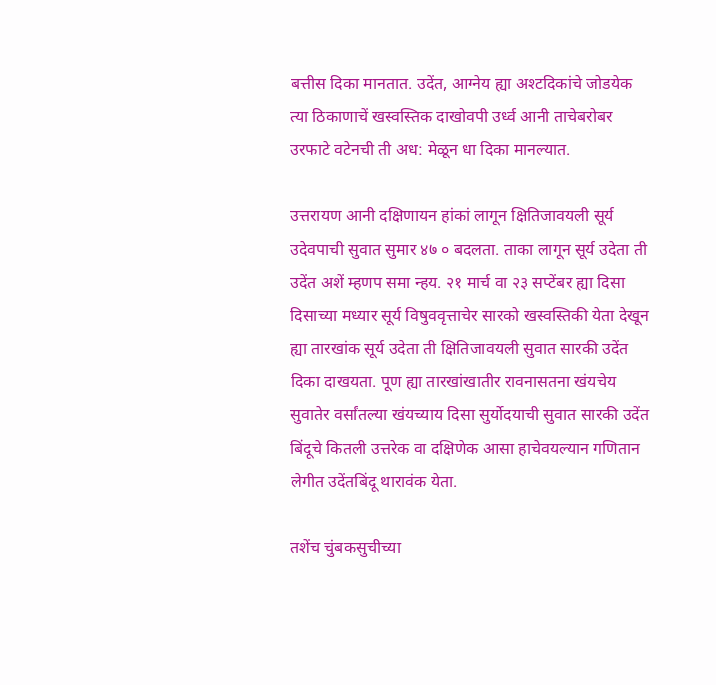बत्तीस दिका मानतात. उदेंत, आग्नेय ह्या अश्टदिकांचे जोडयेक त्या ठिकाणाचें खस्वस्तिक दाखोवपी उर्ध्व आनी ताचेबरोबर उरफाटे वटेनची ती अध: मेळून धा दिका मानल्यात.

उत्तरायण आनी दक्षिणायन हांकां लागून क्षितिजावयली सूर्य उदेवपाची सुवात सुमार ४७ ० बदलता. ताका लागून सूर्य उदेता ती उदेंत अशें म्हणप समा न्हय. २१ मार्च वा २३ सप्टेंबर ह्या दिसा दिसाच्या मध्यार सूर्य विषुववृत्ताचेर सारको खस्वस्तिकी येता देखून ह्या तारखांक सूर्य उदेता ती क्षितिजावयली सुवात सारकी उदेंत दिका दाखयता. पूण ह्या तारखांखातीर रावनासतना खंयचेय सुवातेर वर्सांतल्या खंयच्याय दिसा सुर्योदयाची सुवात सारकी उदेंत बिंदूचे कितली उत्तरेक वा दक्षिणेक आसा हाचेवयल्यान गणितान लेगीत उदेंतबिंदू थारावंक येता.

तशेंच चुंबकसुचीच्या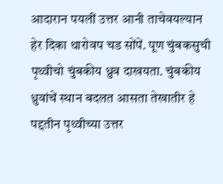आदारान पयलीं उत्तर आनी ताचेवयल्यान हेर दिका थारोवप चड सोंपें. पूण चुंबकसुची पृथ्वीचो चुंबकीय ध्रुव दाखयता. चुंबकीय ध्रुवांचें स्थान बदलत आसता तेखातीर हे पद्दतीन पृथ्वीच्या उत्तर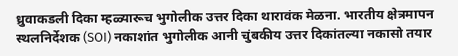ध्रुवाकडली दिका म्हळ्यारूच भुगोलीक उत्तर दिका थारावंक मेळना. भारतीय क्षेत्रमापन स्थलनिर्देशक (SOI) नकाशांत भुगोलीक आनी चुंबकीय उत्तर दिकांतल्या नकासो तयार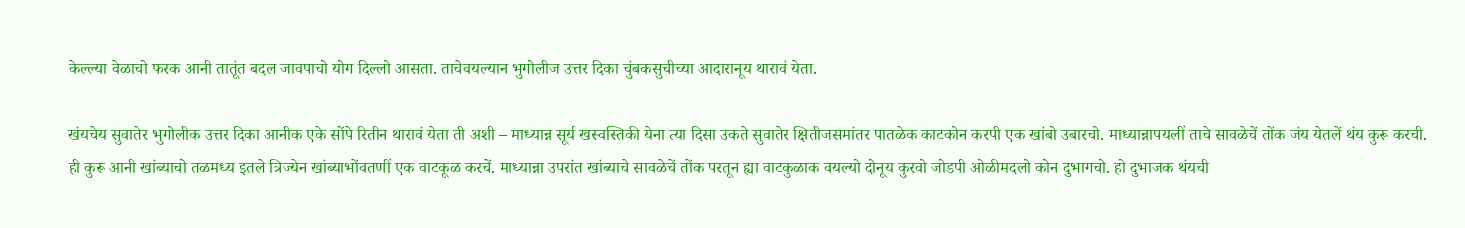केल्ल्या वेळाचो फरक आनी तातूंत बदल जावपाचो योग दिल्लो आसता. ताचेवयल्यान भुगोलीज उत्तर दिका चुंबकसुचीच्या आदारानूय थारावं येता.

खंयचेय सुवातेर भुगोलीक उत्तर दिका आनीक एके सोंपे रितीन थारावं येता ती अशी – माध्यान्न सूर्य खस्वस्तिकी येना त्या दिसा उकते सुवातेर क्षितीजसमांतर पातळेक काटकोन करपी एक खांबो उबारचो. माध्यान्नापयलीं ताचे सावळेचें तोंक जंय येतलें थंय कुरू करची. ही कुरू आनी खांब्याचो तळमध्य इतले त्रिज्येन खांब्याभोंवतणीं एक वाटकूळ करचें. माध्यान्ना उपरांत खांब्याचे सावळेचें तोंक परतून ह्या वाटकुळाक वयल्यो दोनूय कुरवो जोडपी ओळीमदलो कोन दुभागचो. हो दुभाजक थंयची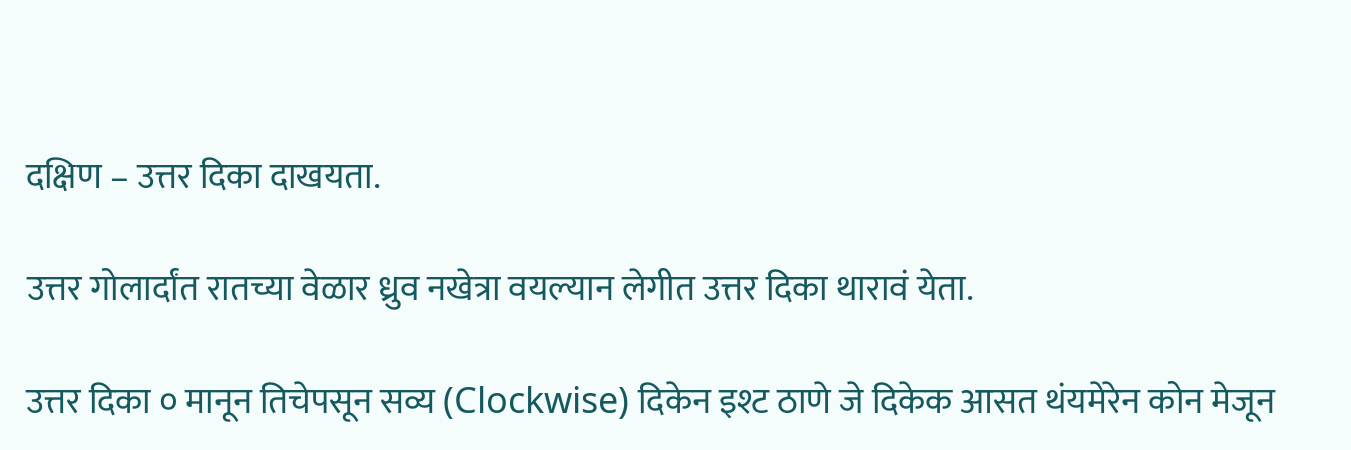दक्षिण – उत्तर दिका दाखयता.

उत्तर गोलार्दांत रातच्या वेळार ध्रुव नखेत्रा वयल्यान लेगीत उत्तर दिका थारावं येता.

उत्तर दिका ० मानून तिचेपसून सव्य (Clockwise) दिकेन इश्ट ठाणे जे दिकेक आसत थंयमेरेन कोन मेजून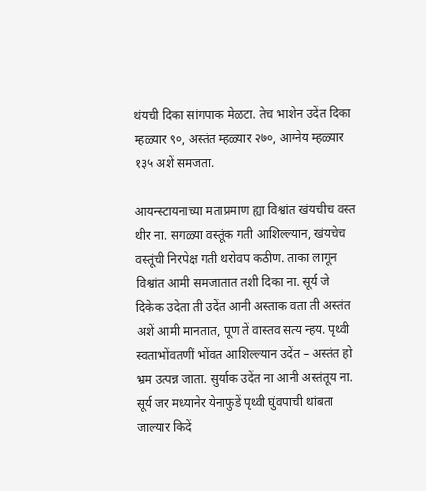थंयची दिका सांगपाक मेळटा. तेच भाशेन उदेंत दिका म्हळ्यार ९०, अस्तंत म्हळ्यार २७०, आग्नेय म्हळ्यार १३५ अशें समजता.

आयन्स्टायनाच्या मताप्रमाण ह्या विश्वांत खंयचीच वस्त थीर ना. सगळ्या वस्तूंक गती आशिल्ल्यान, खंयचेच वस्तूंची निरपेक्ष गती थरोवप कठीण. ताका लागून विश्वांत आमी समजातात तशी दिका ना. सूर्य जे दिकेक उदेता ती उदेंत आनी अस्ताक वता ती अस्तंत अशें आमी मानतात, पूण तें वास्तव सत्य न्हय. पृथ्वी स्वताभोंवतणीं भोंवत आशिल्ल्यान उदेंत – अस्तंत हो भ्रम उत्पन्न जाता. सुर्याक उदेंत ना आनी अस्तंतूय ना. सूर्य जर मध्यानेर येनाफुडें पृथ्वी घुंवपाची थांबता जाल्यार किदें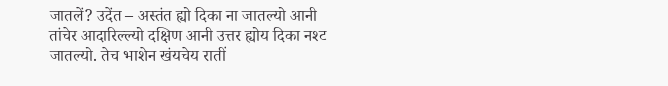जातलें? उदेंत – अस्तंत ह्यो दिका ना जातल्यो आनी तांचेर आदारिल्ल्यो दक्षिण आनी उत्तर ह्योय दिका नश्ट जातल्यो. तेच भाशेन खंयचेय रातीं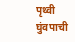पृथ्वी घुंवपाची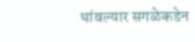थांबल्यार सगळेकडेन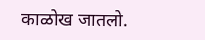काळोख जातलो.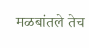मळबांतले तेच